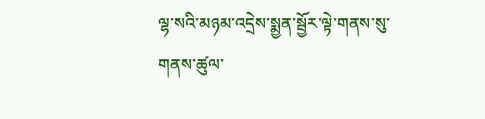ལྷ་སའི་མཉམ་འདྲེས་སྨྱན་སྦྱོར་ལྟེ་གནས་སུ་གནས་ཚུལ་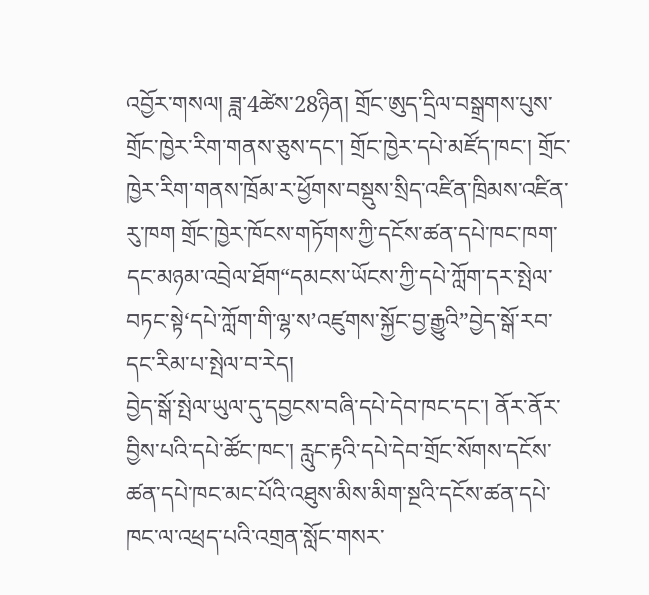འབྱོར་གསལ། ཟླ་4ཚེས་28ཉིན། གྲོང་ཨུད་དྲིལ་བསྒྲགས་པུས་གྲོང་ཁྱེར་རིག་གནས་ཅུས་དང་། གྲོང་ཁྱེར་དཔེ་མཛོད་ཁང་། གྲོང་ཁྱེར་རིག་གནས་ཁྲོམ་ར་ཕྱོགས་བསྡུས་སྲིད་འཛིན་ཁྲིམས་འཛིན་རུ་ཁག གྲོང་ཁྱེར་ཁོངས་གཏོགས་ཀྱི་དངོས་ཚན་དཔེ་ཁང་ཁག་དང་མཉམ་འབྲེལ་ཐོག“དམངས་ཡོངས་ཀྱི་དཔེ་ཀློག་དར་སྤེལ་བཏང་སྟེ‘དཔེ་ཀློག་གི་ལྷ་ས’འཛུགས་སྐྱོང་བྱ་རྒྱུའི”བྱེད་སྒོ་རབ་དང་རིམ་པ་སྤེལ་བ་རེད།
བྱེད་སྒོ་སྤེལ་ཡུལ་དུ་དབྱངས་བཞི་དཔེ་དེབ་ཁང་དང་། ནོར་ནོར་བྱིས་པའི་དཔེ་ཚོང་ཁང་། རླུང་རྟའི་དཔེ་དེབ་གྲོང་སོགས་དངོས་ཚན་དཔེ་ཁང་མང་པོའི་འཐུས་མིས་མིག་སྔའི་དངོས་ཚན་དཔེ་ཁང་ལ་འཕྲད་པའི་འགྲན་སློང་གསར་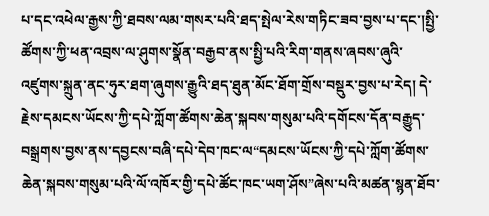པ་དང་འཕེལ་རྒྱས་ཀྱི་ཐབས་ལམ་གསར་པའི་ཐད་སྤེལ་རེས་གཏིང་ཟབ་བྱས་པ་དང་།སྤྱི་ཚོགས་ཀྱི་ཕན་འབྲས་ལ་ཤུགས་སྣོན་བརྒྱབ་ནས་སྤྱི་པའི་རིག་གནས་ཞབས་ཞུའི་འཛུགས་སྐྲུན་ནང་ཧུར་ཐག་ཞུགས་རྒྱུའི་ཐད་ཐུན་མོང་ཐོག་གྲོས་བསྡུར་བྱས་པ་རེད། དེ་རྗེས་དམངས་ཡོངས་ཀྱི་དཔེ་ཀློག་ཚོགས་ཆེན་སྐབས་གསུམ་པའི་དགོངས་དོན་བརྒྱུད་བསྒྲགས་བྱས་ནས་དབྱངས་བཞི་དཔེ་དེབ་ཁང་ལ“དམངས་ཡོངས་ཀྱི་དཔེ་ཀློག་ཚོགས་ཆེན་སྐབས་གསུམ་པའི་ལོ་འཁོར་གྱི་དཔེ་ཚོང་ཁང་ཡག་ཤོས”ཞེས་པའི་མཚན་སྙན་ཐོབ་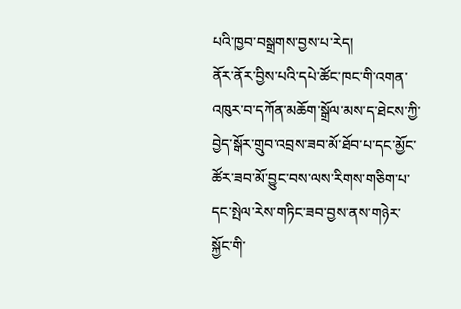པའི་ཁྱབ་བསྒྲགས་བྱས་པ་རེད།
ནོར་ནོར་བྱིས་པའི་དཔེ་ཚོང་ཁང་གི་འགན་འཁུར་བ་དཀོན་མཆོག་སྒྲོལ་མས་ད་ཐེངས་ཀྱི་བྱེད་སྒོར་གྲུབ་འབྲས་ཟབ་མོ་ཐོབ་པ་དང་མྱོང་ཚོར་ཟབ་མོ་བྱུང་བས་ལས་རིགས་གཅིག་པ་དང་སྤེལ་རེས་གཏིང་ཟབ་བྱས་ནས་གཉེར་སྐྱོང་གི་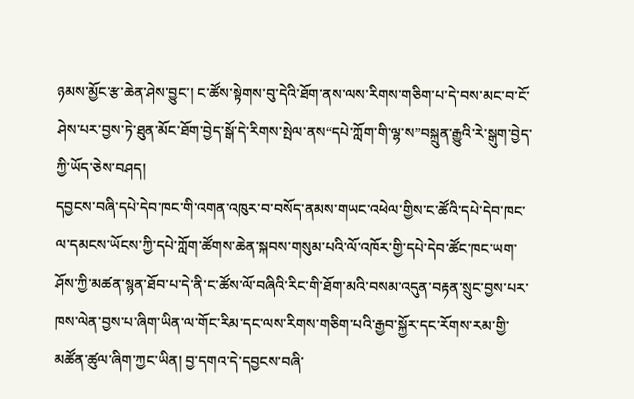ཉམས་མྱོང་རྩ་ཆེན་ཤེས་བྱུང་། ང་ཚོས་སྟེགས་བུ་དེའི་ཐོག་ནས་ལས་རིགས་གཅིག་པ་དེ་བས་མང་བ་ངོ་ཤེས་པར་བྱས་ཏེ་ཐུན་མོང་ཐོག་བྱེད་སྒོ་དེ་རིགས་སྤེལ་ནས“དཔེ་ཀློག་གི་ལྷ་ས”བསྐྲུན་རྒྱུའི་རེ་སྒུག་བྱེད་ཀྱི་ཡོད་ཅེས་བཤད།
དབྱངས་བཞི་དཔེ་དེབ་ཁང་གི་འགན་འཁུར་བ་བསོད་ནམས་གཡང་འཕེལ་གྱིས་ང་ཚོའི་དཔེ་དེབ་ཁང་ལ་དམངས་ཡོངས་ཀྱི་དཔེ་ཀློག་ཚོགས་ཆེན་སྐབས་གསུམ་པའི་ལོ་འཁོར་གྱི་དཔེ་དེབ་ཚོང་ཁང་ཡག་ཤོས་ཀྱི་མཚན་སྙན་ཐོབ་པ་དེ་ནི་ང་ཚོས་ལོ་བཞིའི་རིང་གི་ཐོག་མའི་བསམ་འདུན་བརྟན་སྲུང་བྱས་པར་ཁས་ལེན་བྱས་པ་ཞིག་ཡིན་ལ་གོང་རིམ་དང་ལས་རིགས་གཅིག་པའི་རྒྱབ་སྐྱོར་དང་རོགས་རམ་གྱི་མཚོན་ཚུལ་ཞིག་ཀྱང་ཡིན། བྱ་དགའ་དེ་དབྱངས་བཞི་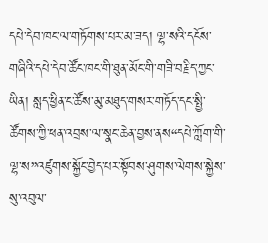དཔེ་དེབ་ཁང་ལ་གཏོགས་པར་མ་ཟད། ལྷ་སའི་དངོས་གཞིའི་དཔེ་དེབ་ཚོང་ཁང་གི་ཐུན་མོང་གི་གཟི་བརྗིད་ཀྱང་ཡིན། སླད་ཕྱིན་ང་ཚོས་མུ་མཐུད་གསར་གཏོད་དང་སྤྱི་ཚོགས་ཀྱི་ཕན་འབྲས་ལ་སྣང་ཆེན་བྱས་ནས“དཔེ་ཀློག་གི་ལྷ་ས”འཛུགས་སྐྱོང་བྱེད་པར་སྟོབས་ཤུགས་ལེགས་སྐྱེས་སུ་འབུལ་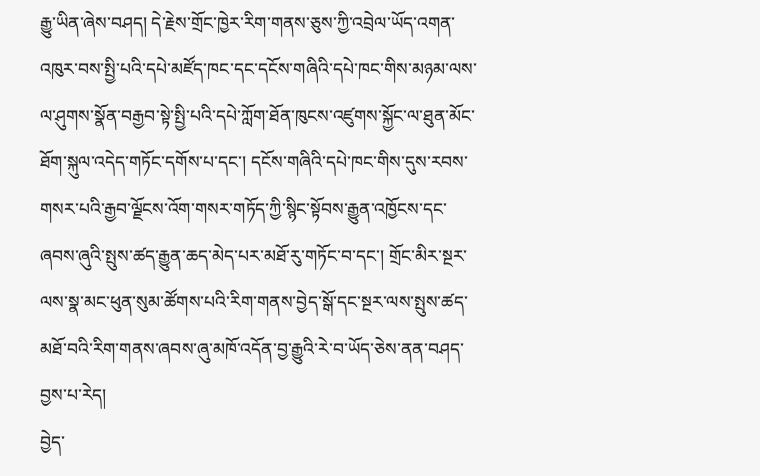རྒྱུ་ཡིན་ཞེས་བཤད། དེ་རྗེས་གྲོང་ཁྱེར་རིག་གནས་ཅུས་ཀྱི་འབྲེལ་ཡོད་འགན་འཁུར་བས་སྤྱི་པའི་དཔེ་མཛོད་ཁང་དང་དངོས་གཞིའི་དཔེ་ཁང་གིས་མཉམ་ལས་ལ་ཤུགས་སྣོན་བརྒྱབ་སྟེ་སྤྱི་པའི་དཔེ་ཀློག་ཐོན་ཁུངས་འཛུགས་སྐྱོང་ལ་ཐུན་མོང་ཐོག་སྐུལ་འདེད་གཏོང་དགོས་པ་དང་། དངོས་གཞིའི་དཔེ་ཁང་གིས་དུས་རབས་གསར་པའི་རྒྱབ་ལྗོངས་འོག་གསར་གཏོད་ཀྱི་སྙིང་སྟོབས་རྒྱུན་འཁྱོངས་དང་ཞབས་ཞུའི་སྤུས་ཚད་རྒྱུན་ཆད་མེད་པར་མཐོ་རུ་གཏོང་བ་དང་། གྲོང་མིར་སྔར་ལས་སྣ་མང་ཕུན་སུམ་ཚོགས་པའི་རིག་གནས་བྱེད་སྒོ་དང་སྔར་ལས་སྤུས་ཚད་མཐོ་བའི་རིག་གནས་ཞབས་ཞུ་མཁོ་འདོན་བྱ་རྒྱུའི་རེ་བ་ཡོད་ཅེས་ནན་བཤད་བྱས་པ་རེད།
བྱེད་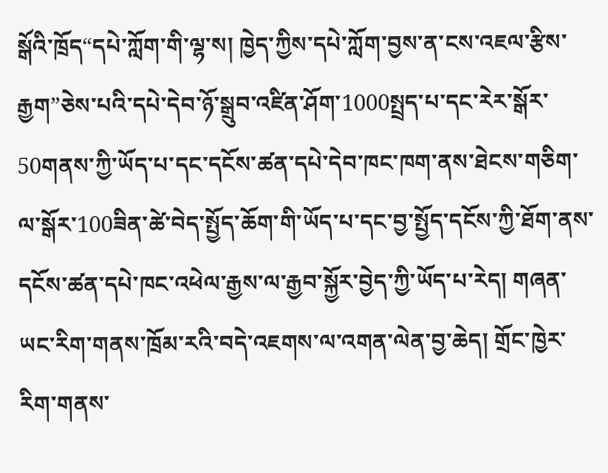སྒོའི་ཁྲོད“དཔེ་ཀློག་གི་ལྷ་ས། ཁྱེད་ཀྱིས་དཔེ་ཀློག་བྱས་ན་ངས་འཇལ་རྩིས་རྒྱག”ཅེས་པའི་དཔེ་དེབ་ཉོ་སྒྲུབ་འཛིན་ཤོག་1000སྤྲད་པ་དང་རེར་སྒོར་50གནས་ཀྱི་ཡོད་པ་དང་དངོས་ཚན་དཔེ་དེབ་ཁང་ཁག་ནས་ཐེངས་གཅིག་ལ་སྒོར་100ཟིན་ཚེ་བེད་སྤྱོད་ཆོག་གི་ཡོད་པ་དང་བྱ་སྤྱོད་དངོས་ཀྱི་ཐོག་ནས་དངོས་ཚན་དཔེ་ཁང་འཕེལ་རྒྱས་ལ་རྒྱབ་སྐྱོར་བྱེད་ཀྱི་ཡོད་པ་རེད། གཞན་ཡང་རིག་གནས་ཁྲོམ་རའི་བདེ་འཇགས་ལ་འགན་ལེན་བྱ་ཆེད། གྲོང་ཁྱེར་རིག་གནས་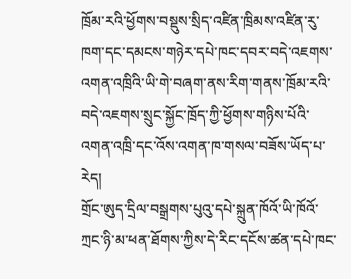ཁྲོམ་རའི་ཕྱོགས་བསྡུས་སྲིད་འཛིན་ཁྲིམས་འཛིན་རུ་ཁག་དང་དམངས་གཉེར་དཔེ་ཁང་དབར་བདེ་འཇགས་འགན་འཁྲིའི་ཡི་གེ་བཞག་ནས་རིག་གནས་ཁྲོམ་རའི་བདེ་འཇགས་སྲུང་སྐྱོང་ཁྲོད་ཀྱི་ཕྱོགས་གཉིས་པོའི་འགན་འཁྲི་དང་འོས་འགན་ཁ་གསལ་བཟོས་ཡོད་པ་རེད།
གྲོང་ཨུད་དྲིལ་བསྒྲགས་པུའུ་དཔེ་སྐྲུན་ཁོའོ་ཡི་ཁོའོ་ཀྲང་ཉི་མ་ཕན་ཐོགས་ཀྱིས་དེ་རིང་དངོས་ཚན་དཔེ་ཁང་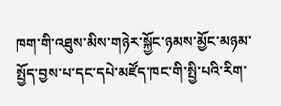ཁག་གི་འཐུས་མིས་གཉེར་སྐྱོང་ཉམས་མྱོང་མཉམ་སྤྱོད་བྱས་པ་དང་དཔེ་མཛོད་ཁང་གི་སྤྱི་པའི་རིག་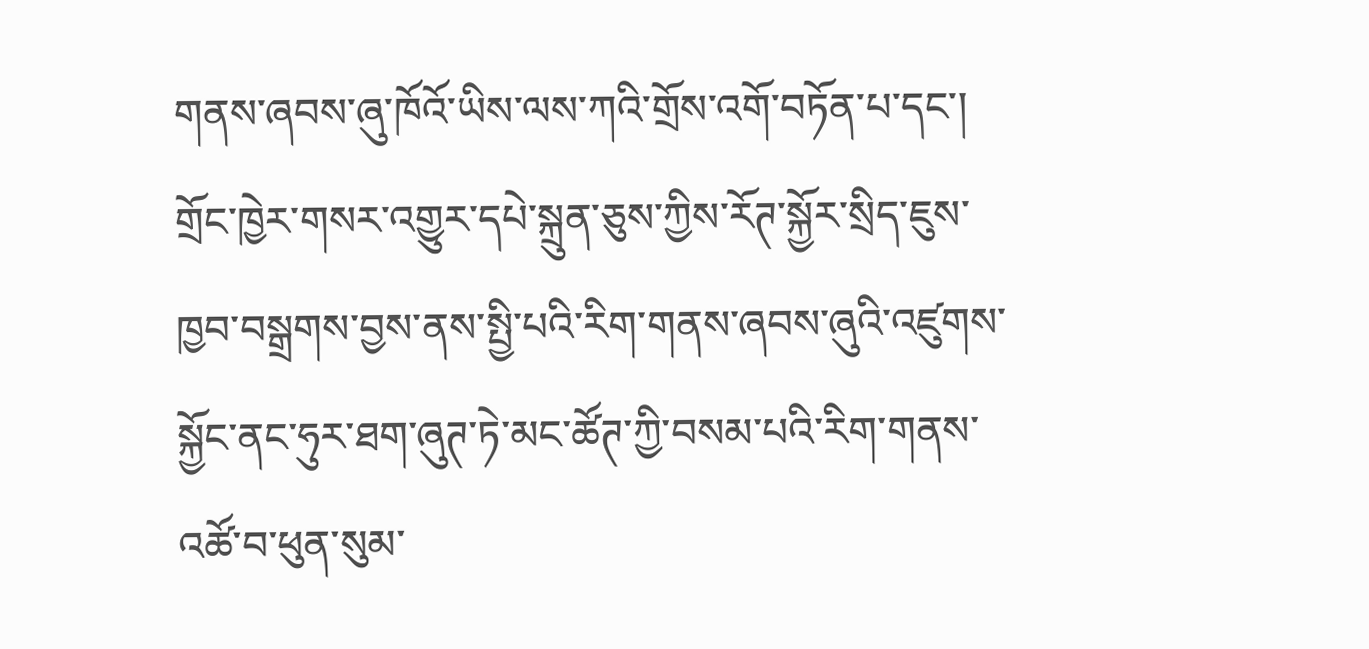གནས་ཞབས་ཞུ་ཁོའོ་ཡིས་ལས་ཀའི་གྲོས་འགོ་བཏོན་པ་དང་། གྲོང་ཁྱེར་གསར་འགྱུར་དཔེ་སྐྲུན་ཅུས་ཀྱིས་རོཊ་སྐྱོར་སྲིད་ཇུས་ཁྱབ་བསྒྲགས་བྱས་ནས་སྤྱི་པའི་རིག་གནས་ཞབས་ཞུའི་འཛུགས་སྐྱོང་ནང་ཧུར་ཐག་ཞུཊ་ཏེ་མང་ཚོཊ་ཀྱི་བསམ་པའི་རིག་གནས་འཚོ་བ་ཕུན་སུམ་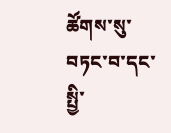ཚོགས་སུ་བཏང་བ་དང་སྤྱི་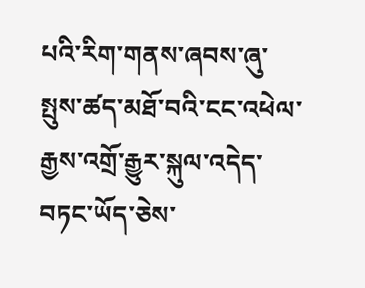པའི་རིག་གནས་ཞབས་ཞུ་སྤུས་ཚད་མཐོ་བའི་ངང་འཕེལ་རྒྱས་འགྲོ་རྒྱུར་སྐུལ་འདེད་བཏང་ཡོད་ཅེས་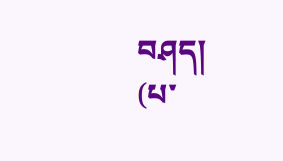བཤད།
(པ་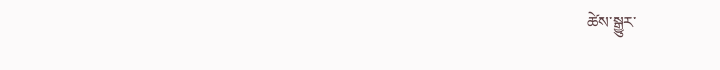ཚེས་སྒྱུར་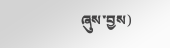ཞུས་བྱས)